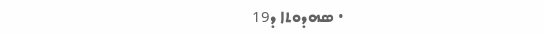• ܣܗܕܘܬܐ ܕ19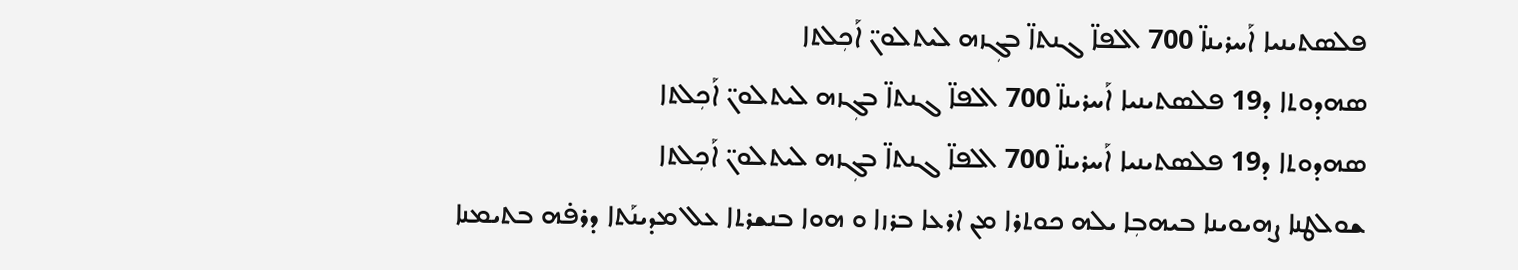ܦܠܣܬܝܢܝܐ ܐܰܚܪܝܢܐ̈ 700 ܐܠܦܐ̈ ܓܢܬܐ̈ ܒܓܼܙܗ ܠܝܬܠܘܢ̈ ܐܰܟܼܠܬܐ
ܣܗܕܘܬܐ ܕ19 ܦܠܣܬܝܢܝܐ ܐܰܚܪܝܢܐ̈ 700 ܐܠܦܐ̈ ܓܢܬܐ̈ ܒܓܼܙܗ ܠܝܬܠܘܢ̈ ܐܰܟܼܠܬܐ
ܣܗܕܘܬܐ ܕ19 ܦܠܣܬܝܢܝܐ ܐܰܚܪܝܢܐ̈ 700 ܐܠܦܐ̈ ܓܢܬܐ̈ ܒܓܼܙܗ ܠܝܬܠܘܢ̈ ܐܰܟܼܠܬܐ
ܫܘܠܛܢܐ ܨܗܝܘܝܢܐ ܒܝܗܒܼܐ ܝܠܗ ܟܘܬܪܐ ܡܢ ܐܪܥܐ ܒܪܙܐ ܘ ܗܘܐ ܒܢܫܪܬܐ ܥܠ ܡܕܝܢܰܬܐ ܕܪܦ̇ܗ ܒܬܝܡܢܐ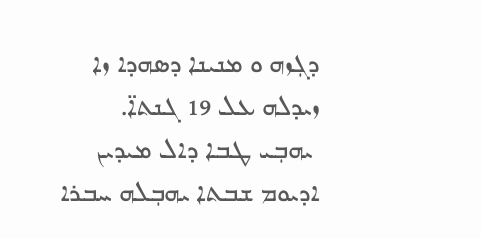ܕܓܼܙܗ ܘ ܡܢܝܢܐ ܕܣܗܕܐ ܙܐ ܙܝܕܠܗ ܥܠ 19 ܓܢܬܐ̈.
 ܝܗܒܼܝ ܛܒܐ ܕܐܠ ܡܝܕܝܢ ܐܕܝܘܡ ܫܒܬܐ ܝܗܒܼܠܗ ܚܒܪܐ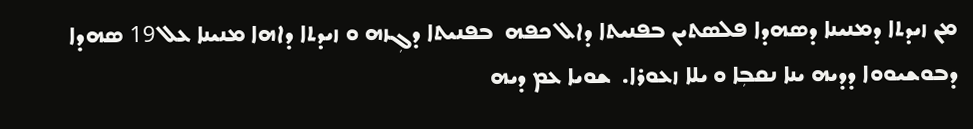ܡܢ ܙܝܕܬܐ ܕܡܢܝܢܐ ܕܣܗܕܐ ܦܠܣܬܝܢ ܒܦܢܝܬܐ ܕܐܠ ܟܦܗ  ܒܦܢܝܬܐ ܕܓܼܙܗ ܘ ܙܝܕܬܐ ܕܐܗܐ ܡܢܝܢܐ ܥܠ 19 ܣܗܕܐ ܕܒܘܫܝܘܘܐ ܕܕܝܗ ܝܢܐ ܢܩܒܼܐ ܘ ܝܠܐ ܙܥܘܪܐ.  ܫܘܝܐ ܥܡ ܕܝܗ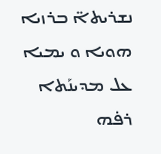ܢܫܪܝܬܐ̈ ܒܪܙܝܐ ܗܘܝܐ ܘ ܝܡܝܐ ܥܠ ܡܕܝܢܰܬܐ ܪܦ̇ܗ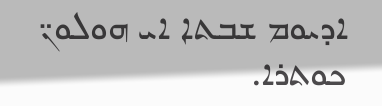ܐܕܝܘܡ ܫܒܬܐ ܐܝ ܗܘܠܘܢ̈ ܟܘܬܪܐ.